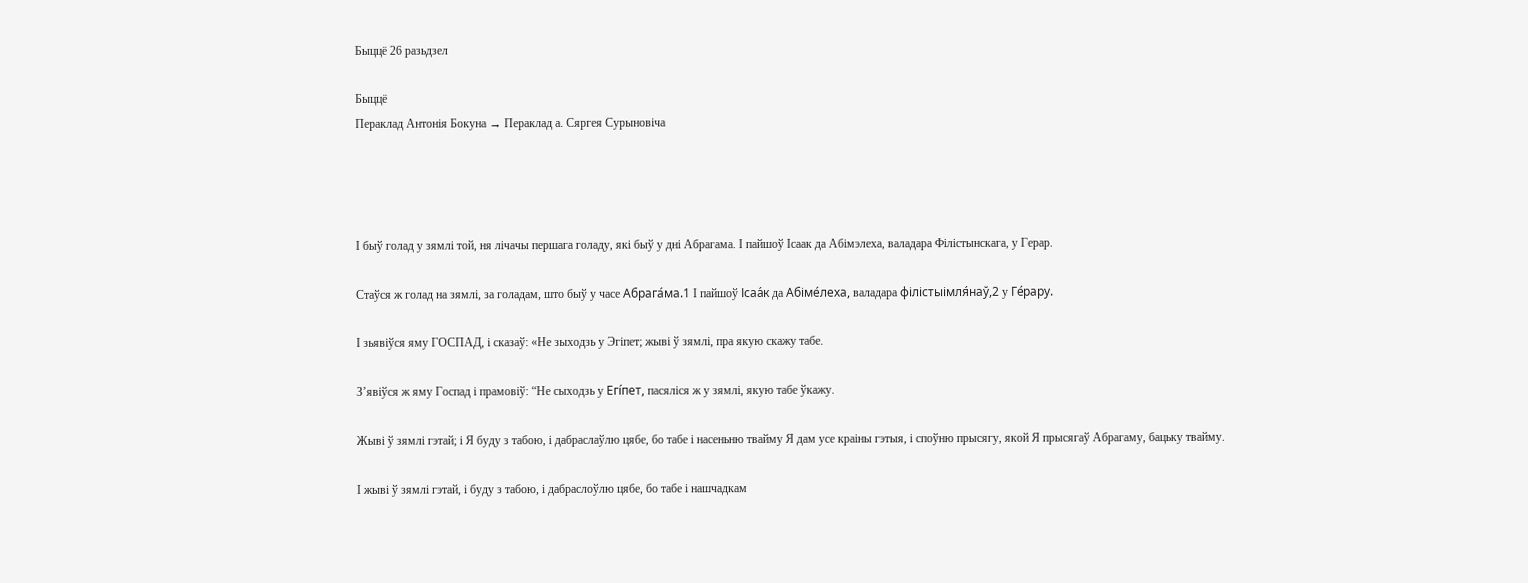Быццё 26 разьдзел

Быццё
Пераклад Антонія Бокуна → Пераклад а. Сяргея Сурыновіча




І быў голад у зямлі той, ня лічачы першага голаду, які быў у дні Абрагама. І пайшоў Ісаак да Абімэлеха, валадара Філістынскага, у Герар.

Стаўся ж голад на зямлі, за голадам, што быў у часе Абрага́ма.1 І пайшоў Ісаа́к да Абіме́леха, валадара філістыімля́наў,2 у Ге́рару.

І зьявіўся яму ГОСПАД, і сказаў: «Не зыходзь у Эгіпет; жыві ў зямлі, пра якую скажу табе.

З’явіўся ж яму Госпад і прамовіў: “Не сыходзь у Егі́пет, пасяліся ж у зямлі, якую табе ўкажу.

Жыві ў зямлі гэтай; і Я буду з табою, і дабраслаўлю цябе, бо табе і насеньню твайму Я дам усе краіны гэтыя, і споўню прысягу, якой Я прысягаў Абрагаму, бацьку твайму.

І жыві ў зямлі гэтай, і буду з табою, і дабраслоўлю цябе, бо табе і нашчадкам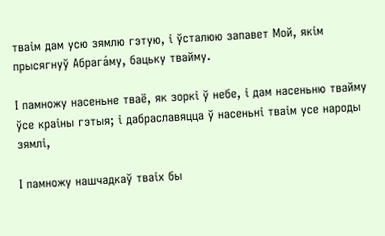тваім дам усю зямлю гэтую, і ўсталюю запавет Мой, якім прысягнуў Абрага́му, бацьку твайму.

І памножу насеньне тваё, як зоркі ў небе, і дам насеньню твайму ўсе краіны гэтыя; і дабраславяцца ў насеньні тваім усе народы зямлі,

І памножу нашчадкаў тваіх бы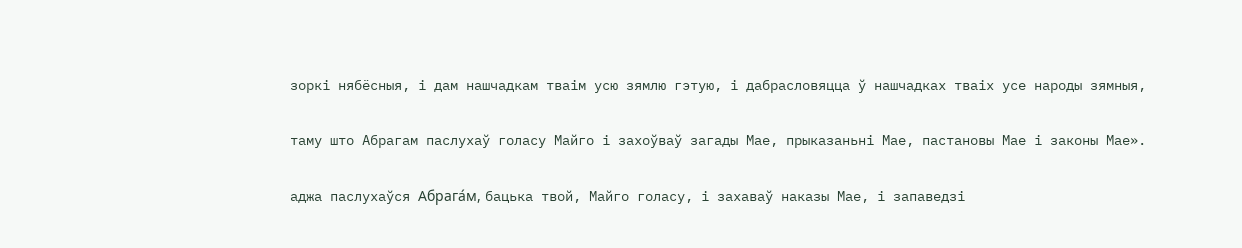зоркі нябёсныя, і дам нашчадкам тваім усю зямлю гэтую, і дабрасловяцца ў нашчадках тваіх усе народы зямныя,

таму што Абрагам паслухаў голасу Майго і захоўваў загады Мае, прыказаньні Мае, пастановы Мае і законы Мае».

аджа паслухаўся Абрага́м, бацька твой, Майго голасу, і захаваў наказы Мае, і запаведзі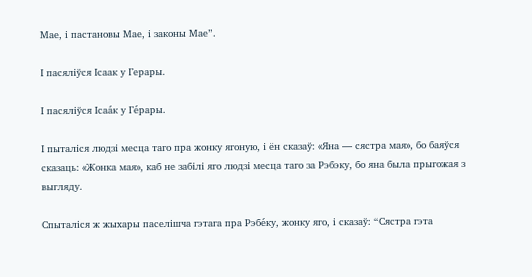Мае, і пастановы Мае, і законы Мае”.

І пасяліўся Ісаак у Герары.

І пасяліўся Ісаа́к у Ге́рары.

І пыталіся людзі месца таго пра жонку ягоную, і ён сказаў: «Яна — сястра мая», бо баяўся сказаць: «Жонка мая», каб не забілі яго людзі месца таго за Рэбэку, бо яна была прыгожая з выгляду.

Спыталіся ж жыхары паселішча гэтага пра Рэбе́ку, жонку яго, і сказаў: “Сястра гэта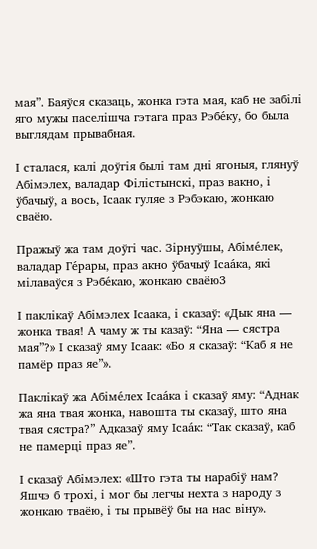мая”. Баяўся сказаць, жонка гэта мая, каб не забілі яго мужы паселішча гэтага праз Рэбе́ку, бо была выглядам прывабная.

І сталася, калі доўгія былі там дні ягоныя, глянуў Абімэлех, валадар Філістынскі, праз вакно, і ўбачыў, а вось, Ісаак гуляе з Рэбэкаю, жонкаю сваёю.

Пражыў жа там доўгі час. Зірнуўшы, Абіме́лек, валадар Ге́рары, праз акно ўбачыў Ісаа́ка, які мілаваўся з Рэбе́каю, жонкаю сваёю3

І паклікаў Абімэлех Ісаака, і сказаў: «Дык яна — жонка твая! А чаму ж ты казаў: “Яна — сястра мая”?» І сказаў яму Ісаак: «Бо я сказаў: “Каб я не памёр праз яе”».

Паклікаў жа Абіме́лех Ісаа́ка і сказаў яму: “Аднак жа яна твая жонка, навошта ты сказаў, што яна твая сястра?” Адказаў яму Ісаа́к: “Так сказаў, каб не памерці праз яе”.

І сказаў Абімэлех: «Што гэта ты нарабіў нам? Яшчэ б трохі, і мог бы легчы нехта з народу з жонкаю тваёю, і ты прывёў бы на нас віну».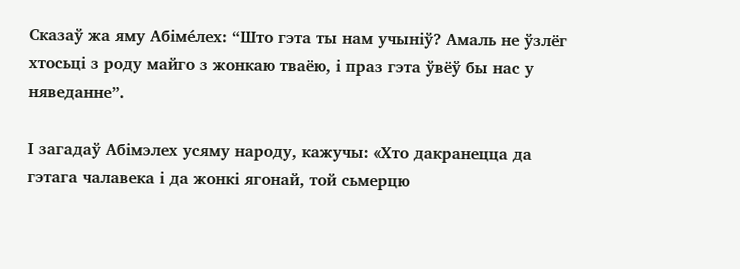Сказаў жа яму Абіме́лех: “Што гэта ты нам учыніў? Амаль не ўзлёг хтосьці з роду майго з жонкаю тваёю, і праз гэта ўвёў бы нас у няведанне”.

І загадаў Абімэлех усяму народу, кажучы: «Хто дакранецца да гэтага чалавека і да жонкі ягонай, той сьмерцю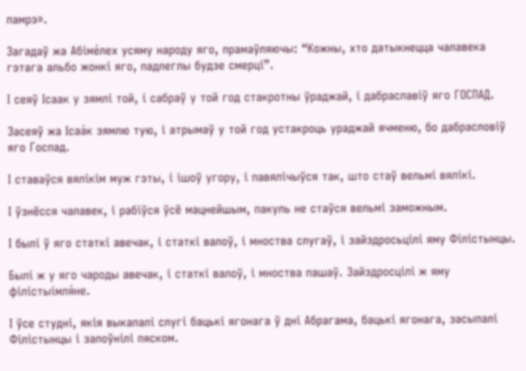памрэ».

Загадаў жа Абіме́лех усяму народу яго, прамаўляючы: “Кожны, хто датыкнецца чалавека гэтага альбо жонкі яго, падлеглы будзе смерці”.

І сеяў Ісаак у зямлі той, і сабраў у той год стакротны ўраджай, і дабраславіў яго ГОСПАД.

Засеяў жа Ісаа́к зямлю тую, і атрымаў у той год устакроць ураджай ячменю, бо дабрасловіў яго Госпад.

І ставаўся вялікім муж гэты, і ішоў угору, і павялічыўся так, што стаў вельмі вялікі.

І ўзнёсся чалавек, і рабіўся ўсё мацнейшым, пакуль не стаўся вельмі заможным.

І былі ў яго статкі авечак, і статкі валоў, і мноства слугаў, і зайздросьцілі яму Філістынцы.

Былі ж у яго чароды авечак, і статкі валоў, і мноства пашаў. Зайздросцілі ж яму філістыімля́не.

І ўсе студні, якія выкапалі слугі бацькі ягонага ў дні Абрагама, бацькі ягонага, засыпалі Філістынцы і запоўнілі пяском.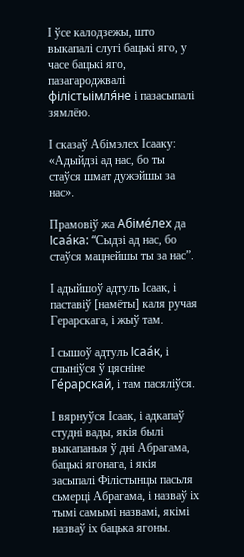І ўсе калодзежы, што выкапалі слугі бацькі яго, у часе бацькі яго, пазагароджвалі філістыімля́не і пазасыпалі зямлёю.

І сказаў Абімэлех Ісааку: «Адыйдзі ад нас, бо ты стаўся шмат дужэйшы за нас».

Прамовіў жа Абіме́лех да Ісаа́ка: “Сыдзі ад нас, бо стаўся мацнейшы ты за нас”.

І адыйшоў адтуль Ісаак, і паставіў [намёты] каля ручая Герарскага, і жыў там.

І сышоў адтуль Ісаа́к, і спыніўся ў цясніне Ге́рарскай, і там пасяліўся.

І вярнуўся Ісаак, і адкапаў студні вады, якія былі выкапаныя ў дні Абрагама, бацькі ягонага, і якія засыпалі Філістынцы пасьля сьмерці Абрагама, і назваў іх тымі самымі назвамі, якімі назваў іх бацька ягоны.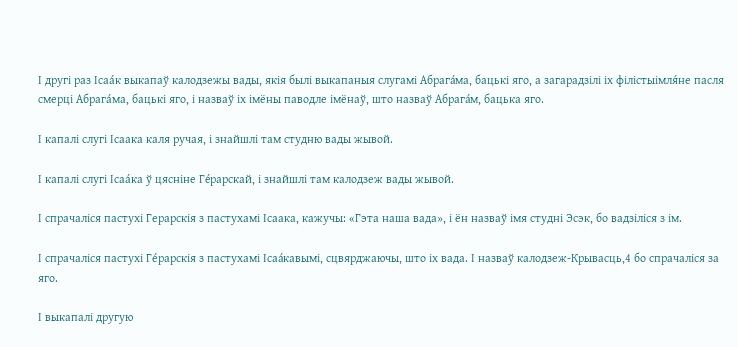І другі раз Ісаа́к выкапаў калодзежы вады, якія былі выкапаныя слугамі Абрага́ма, бацькі яго, а загарадзілі іх філістыімля́не пасля смерці Абрага́ма, бацькі яго, і назваў іх імёны паводле імёнаў, што назваў Абрага́м, бацька яго.

І капалі слугі Ісаака каля ручая, і знайшлі там студню вады жывой.

І капалі слугі Ісаа́ка ў цясніне Ге́рарскай, і знайшлі там калодзеж вады жывой.

І спрачаліся пастухі Герарскія з пастухамі Ісаака, кажучы: «Гэта наша вада», і ён назваў імя студні Эсэк, бо вадзіліся з ім.

І спрачаліся пастухі Ге́рарскія з пастухамі Ісаа́кавымі, сцвярджаючы, што іх вада. І назваў калодзеж-Крывасць,4 бо спрачаліся за яго.

І выкапалі другую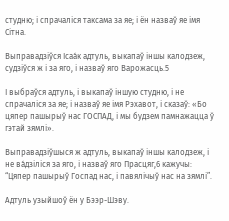студню; і спрачаліся таксама за яе; і ён назваў яе імя Сітна.

Выправадзіўся Ісаа́к адтуль, выкапаў іншы калодзеж, судзіўся ж і за яго, і назваў яго Варожасць.5

І выбраўся адтуль, і выкапаў іншую студню, і не спрачаліся за яе; і назваў яе імя Рэхавот, і сказаў: «Бо цяпер пашырыў нас ГОСПАД, і мы будзем памнажацца ў гэтай зямлі».

Выправадзіўшыся ж адтуль, выкапаў іншы калодзеж, і не ва́дзіліся за яго, і назваў яго Прасцяг,6 кажучы: “Цяпер пашырыў Госпад нас, і павялічыў нас на зямлі”.

Адтуль узыйшоў ён у Бээр-Шэву.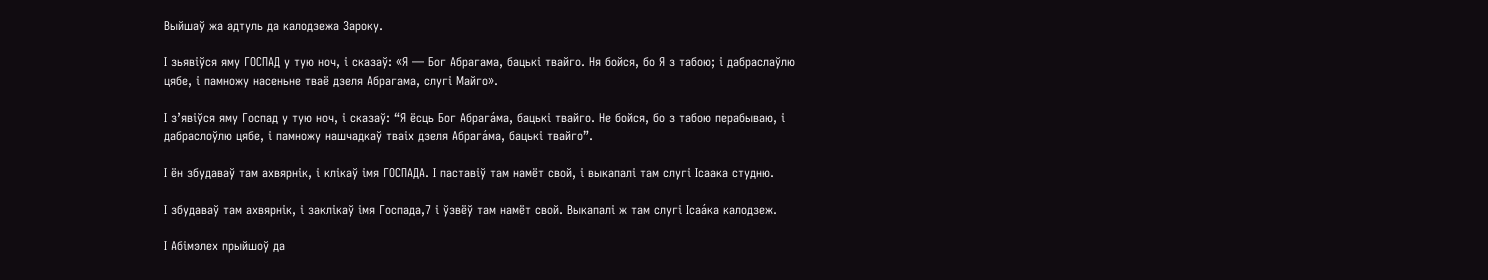Выйшаў жа адтуль да калодзежа Зароку.

І зьявіўся яму ГОСПАД у тую ноч, і сказаў: «Я — Бог Абрагама, бацькі твайго. Ня бойся, бо Я з табою; і дабраслаўлю цябе, і памножу насеньне тваё дзеля Абрагама, слугі Майго».

І з’явіўся яму Госпад у тую ноч, і сказаў: “Я ёсць Бог Абрага́ма, бацькі твайго. Не бойся, бо з табою перабываю, і дабраслоўлю цябе, і памножу нашчадкаў тваіх дзеля Абрага́ма, бацькі твайго”.

І ён збудаваў там ахвярнік, і клікаў імя ГОСПАДА. І паставіў там намёт свой, і выкапалі там слугі Ісаака студню.

І збудаваў там ахвярнік, і заклікаў імя Госпада,7 і ўзвёў там намёт свой. Выкапалі ж там слугі Ісаа́ка калодзеж.

І Абімэлех прыйшоў да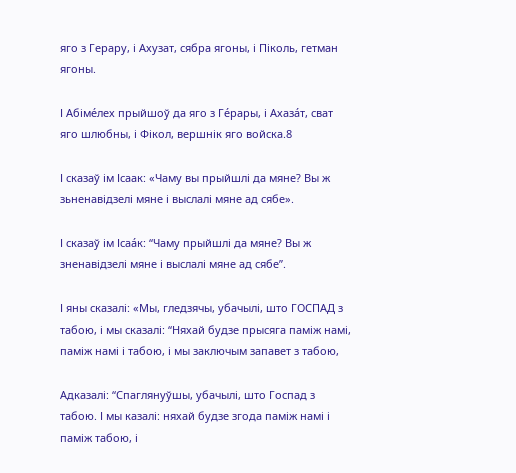яго з Герару, і Ахузат, сябра ягоны, і Піколь, гетман ягоны.

І Абіме́лех прыйшоў да яго з Ге́рары, і Ахаза́т, сват яго шлюбны, і Фікол, вершнік яго войска.8

І сказаў ім Ісаак: «Чаму вы прыйшлі да мяне? Вы ж зьненавідзелі мяне і выслалі мяне ад сябе».

І сказаў ім Ісаа́к: “Чаму прыйшлі да мяне? Вы ж зненавідзелі мяне і выслалі мяне ад сябе”.

І яны сказалі: «Мы, гледзячы, убачылі, што ГОСПАД з табою, і мы сказалі: “Няхай будзе прысяга паміж намі, паміж намі і табою, і мы заключым запавет з табою,

Адказалі: “Спаглянуўшы, убачылі, што Госпад з табою. І мы казалі: няхай будзе згода паміж намі і паміж табою, і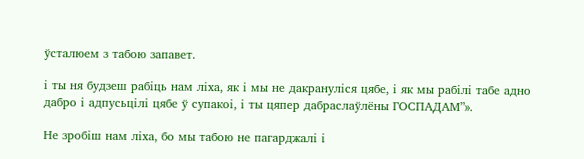ўсталюем з табою запавет.

і ты ня будзеш рабіць нам ліха, як і мы не дакрануліся цябе, і як мы рабілі табе адно дабро і адпусьцілі цябе ў супакоі, і ты цяпер дабраслаўлёны ГОСПАДАМ”».

Не зробіш нам ліха, бо мы табою не пагарджалі і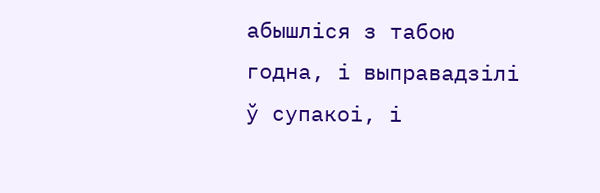абышліся з табою годна, і выправадзілі ў супакоі, і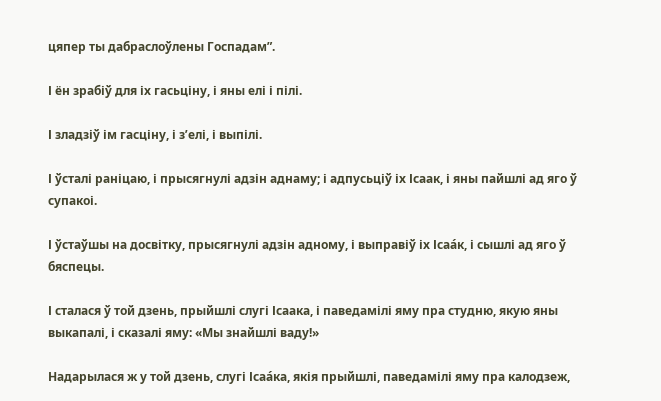цяпер ты дабраслоўлены Госпадам”.

І ён зрабіў для іх гасьціну, і яны елі і пілі.

І зладзіў ім гасціну, і з’елі, і выпілі.

І ўсталі раніцаю, і прысягнулі адзін аднаму; і адпусьціў іх Ісаак, і яны пайшлі ад яго ў супакоі.

І ўстаўшы на досвітку, прысягнулі адзін адному, і выправіў іх Ісаа́к, і сышлі ад яго ў бяспецы.

І сталася ў той дзень, прыйшлі слугі Ісаака, і паведамілі яму пра студню, якую яны выкапалі, і сказалі яму: «Мы знайшлі ваду!»

Надарылася ж у той дзень, слугі Ісаа́ка, якія прыйшлі, паведамілі яму пра калодзеж,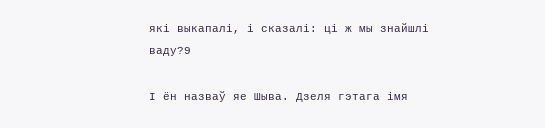які выкапалі, і сказалі: ці ж мы знайшлі ваду?9

І ён назваў яе Шыва. Дзеля гэтага імя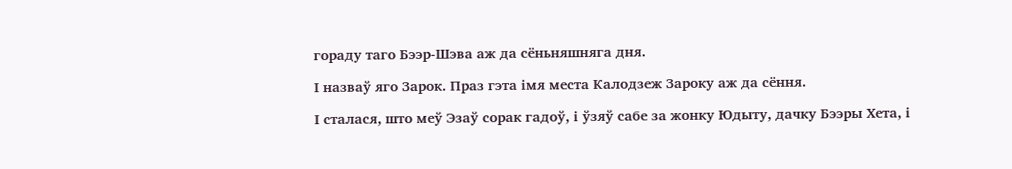гораду таго Бээр-Шэва аж да сёньняшняга дня.

І назваў яго Зарок. Праз гэта імя места Калодзеж Зароку аж да сёння.

І сталася, што меў Эзаў сорак гадоў, і ўзяў сабе за жонку Юдыту, дачку Бээры Хета, і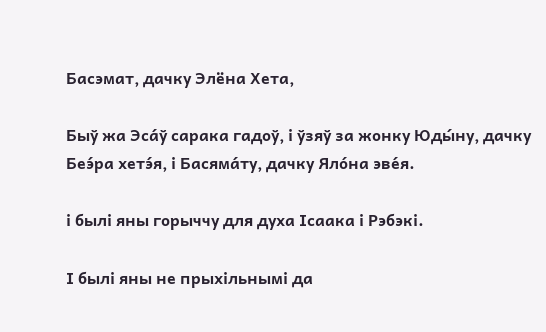Басэмат, дачку Элёна Хета,

Быў жа Эса́ў сарака гадоў, і ўзяў за жонку Юды́ну, дачку Беэ́ра хетэ́я, і Басяма́ту, дачку Яло́на эве́я.

і былі яны горыччу для духа Ісаака і Рэбэкі.

І былі яны не прыхільнымі да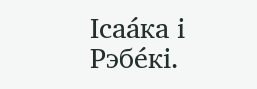Ісаа́ка і Рэбе́кі.